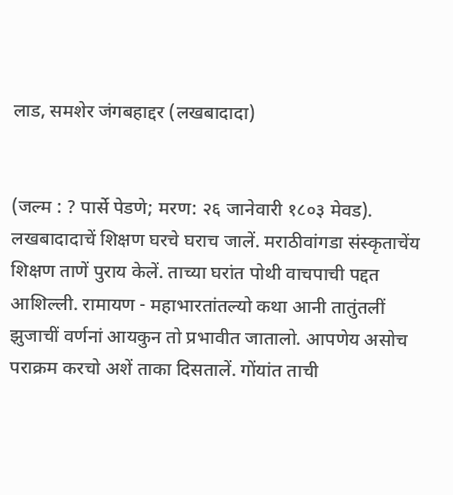लाड, समशेर जंगबहाद्दर (लखबादादा)


(जल्म : ? पार्से पेडणे; मरण: २६ जानेवारी १८०३ मेवड). लखबादादाचें शिक्षण घरचे घराच जालें. मराठीवांगडा संस्कृताचेंय शिक्षण ताणें पुराय केलें. ताच्या घरांत पोथी वाचपाची पद्दत आशिल्ली. रामायण - महाभारतांतल्यो कथा आनी तातुंतलीं झुजाचीं वर्णनां आयकुन तो प्रभावीत जातालो. आपणेय असोच पराक्रम करचो अशें ताका दिसतालें. गोंयांत ताची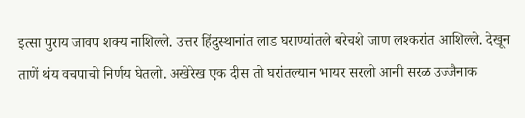इत्सा पुराय जावप शक्य नाशिल्ले. उत्तर हिंदुस्थानांत लाड घराण्यांतले बरेचशे जाण लश्करांत आशिल्ले. देखून ताणें थंय वचपाचो निर्णय घेतलो. अखेरेख एक दीस तो घरांतल्यान भायर सरलो आनी सरळ उज्जैनाक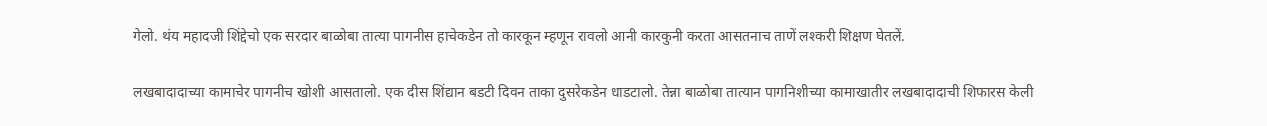गेलो. थंय महादजी शिंद्देचो एक सरदार बाळोबा तात्या पागनीस हाचेकडेन तो कारकून म्हणून रावलो आनी कारकुनी करता आसतनाच ताणें लश्करी शिक्षण घेतलें.

लखबादादाच्या कामाचेर पागनीच खोशी आसतालो. एक दीस शिंद्यान बडटी दिवन ताका दुसरेकडेन धाडटालो. तेन्ना बाळोबा तात्यान पागनिशीच्या कामाखातीर लखबादादाची शिफारस केली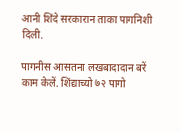आनी शिंदे सरकारान ताका पागनिशी दिली.

पागनीस आसतना लखबादादान बरें काम केलें. शिंद्याच्यो ७२ पागो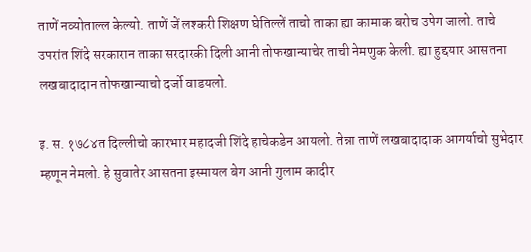ताणें नव्योताल्ल केल्यो. ताणें जें लश्करी शिक्षण घेतिल्लें ताचो ताका ह्या कामाक बरोच उपेग जालो. ताचे उपरांत शिंदे सरकारान ताका सरदारकी दिली आनी तोफखान्याचेर ताची नेमणुक केली. ह्या हुद्दयार आसतना लखबादादान तोफखान्याचो दर्जो वाडयलो.

इ. स. १७८४त दिल्लीचो कारभार महादजी शिंदे हाचेकडेन आयलो. तेन्ना ताणें लखबादादाक आगर्याचो सुभेदार म्हणून नेमलो. हे सुवातेर आसतना इस्मायल बेग आनी गुलाम कादीर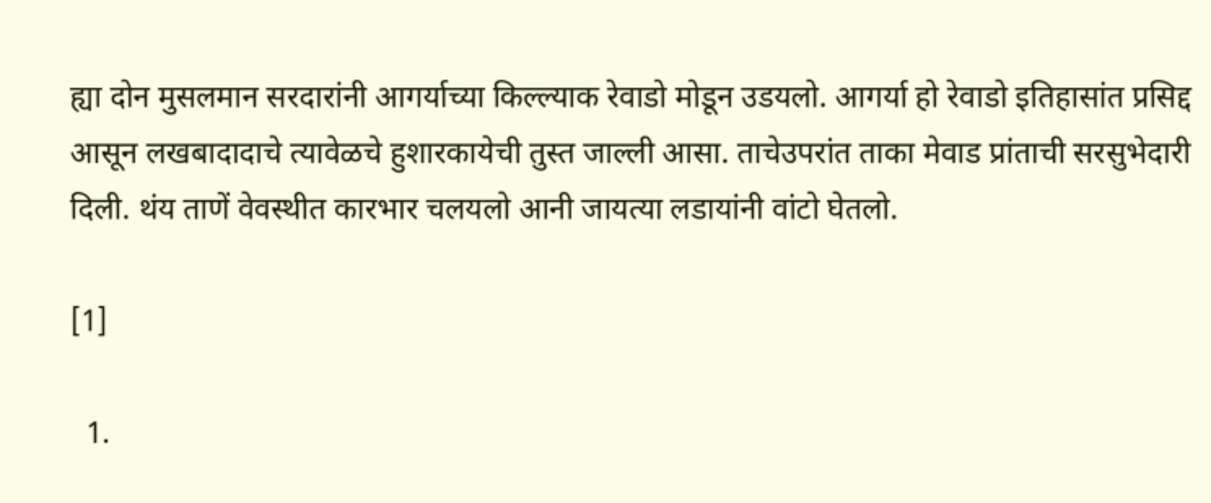ह्या दोन मुसलमान सरदारांनी आगर्याच्या किल्ल्याक रेवाडो मोडून उडयलो. आगर्या हो रेवाडो इतिहासांत प्रसिद्द आसून लखबादादाचे त्यावेळचे हुशारकायेची तुस्त जाल्ली आसा. ताचेउपरांत ताका मेवाड प्रांताची सरसुभेदारी दिली. थंय ताणें वेवस्थीत कारभार चलयलो आनी जायत्या लडायांनी वांटो घेतलो.

[1]

  1.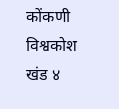कोंकणी विश्वकोश खंड ४